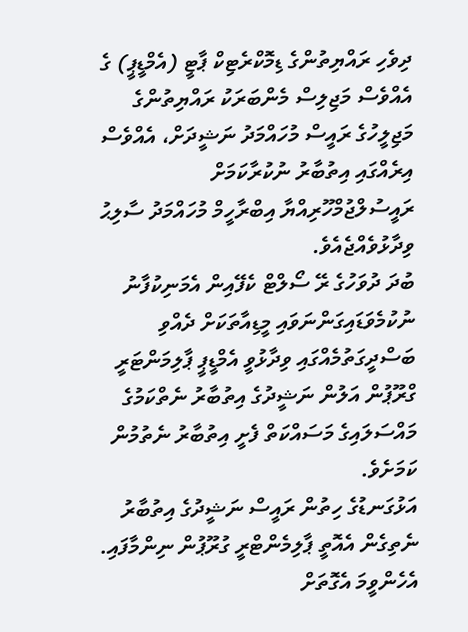ދިވެހި ރައްޔިތުންގެ ޑިމޮކްރެޓިކް ޕާޓީ (އެމްޑީޕީ) ގެ އެއްވެސް މަޖިލިސް މެންބަރަކު ރައްޔިތުންގެ މަޖިލީހުގެ ރައީސް މުހައްމަދު ނަޝީދަށް، އެއްވެސް އިރެއްގައި އިތުބާރު ނުކުރާކަމަށް ރައީސުލްޖުމްހޫރިއްޔާ އިބްރާހީމް މުހައްމަދު ސާލިޙު ވިދާޅުވެއްޖެއެވެ.
ބުދަ ދުވަހުގެ ރޭ ސޯލްޓް ކެފޭއިން އެމަނިކުފާނު ނުކުމެވަޑައިގަންނަވައި މީޑިއާތަކަށް ދެއްވި ބަސްދީގަތުމެއްގައި ވިދާޅުވީ އެމްޑީޕީ ޕާލިމަންޓަރީ ގްރޫޕުން އަލުން ނަޝީދުގެ އިތުބާރު ނެތްކަމުގެ މައްސަލައިގެ މަސައްކަތް ފެށީ އިތުބާރު ނެތުމުން ކަމަށެވެ.
އަޅުގަނޑުގެ ހިތުން ރައީސް ނަޝީދުގެ އިތުބާރު ނެތިގެން އެއޮތީ ޕާލިމެންޓްރީ ގުރޫޕުން ނިންމާފައި. އެހެންވީމަ އެގޮތަށް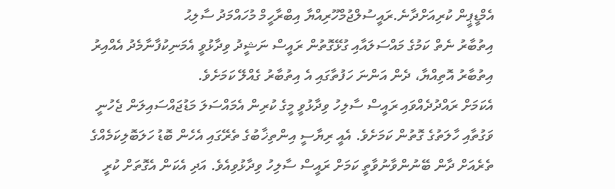އެމްޑީޕީން ކުރިއަށްދާނެ.ރައީސުލްޖުމްހޫރިއްޔާ އިބްރާހީމް މުހައްމަދު ސާލިޙު
އިތުބާރު ނެތް ކަމުގެ މައްސަލައާއި ގުޅޭގޮތުން ރައީސް ނަޝީދު ވިދާޅުވީ އެމަނިކުފާނާމެދު އެއްއިރު އިތުބާރު އޮތިއްޔާ، ދެން އަންނަ ހަފުތާގައި އެ އިތުބާރު ގެއްލޭ ކަމަށެވެ.
އެކަމަށް ރައްދުދެއްވައި ރައީސް ސާލިހު ވިދާޅުވީ މީގެ ކުރިން އެމައްސަލަ މަޑުޖައްސައިލަން ޖެހުނީ ވަގުތާއި ހާލަތުގެ ގޮތުން ކަމަށެވެ. އެއީ ރިޔާސީ އިންތިޚާބުގެ ތެރޭގައި އެހެން ބޮޑު ހަލަބޮލިކަމެއްގެ ތެރެއަށް ދާން ބޭނުންވާނުވާތީ ކަމަށް ރައީސް ސާލިހު ވިދާޅުވިއެވެ. އަދި އެކަން އެގޮތަށް ކުރީ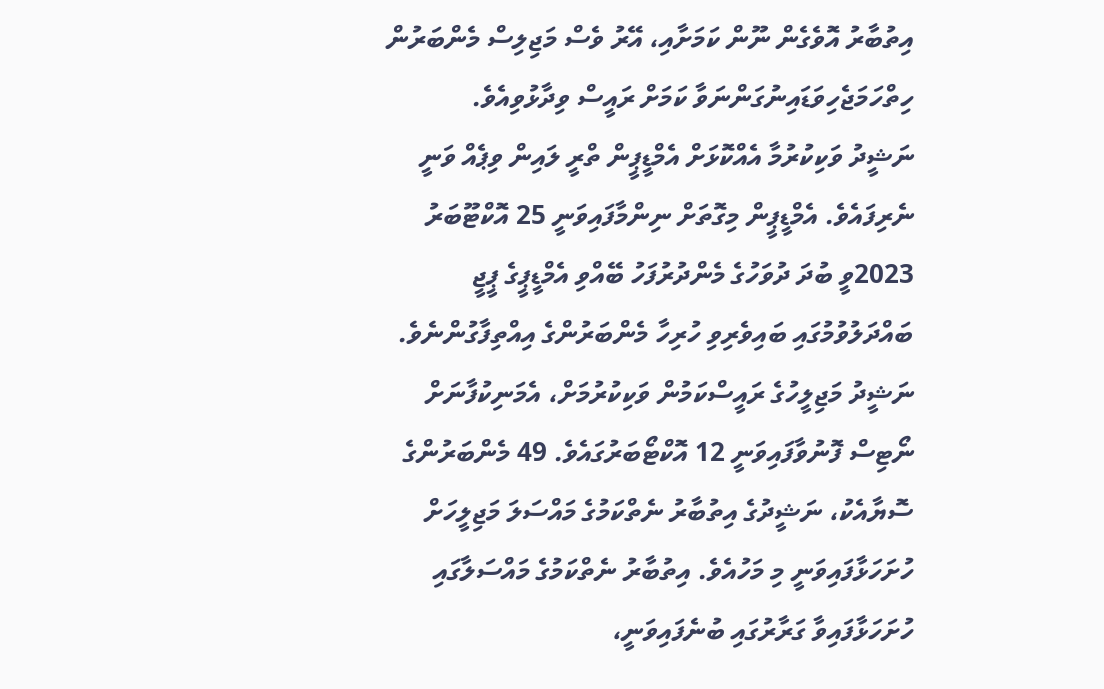އިތުބާރު އޮވެގެން ނޫން ކަމަށާއި، އޭރު ވެސް މަޖިލިސް މެންބަރުން ހިތްހަމަޖެހިވަޑައިނުގަންނަވާ ކަމަށް ރައީސް ވިދާޅުވިއެވެ.
ނަޝީދު ވަކިކުރުމާ އެއްކޮޅަށް އެމްޑީޕީން ތްރީ ލައިން ވިޕެއް ވަނީ ނެރިފައެވެ. އެމްޑީޕީން މިގޮތަށް ނިންމާފައިވަނީ 25 އޮކްޓޫބަރު 2023ވީ ބުދަ ދުވަހުގެ މެންދުރުފަހު ބޭއްވި އެމްޑީޕީގެ ޕީޖީ ބައްދަލުވުމުގައި ބައިވެރިވި ހުރިހާ މެންބަރުންގެ އިއްތިފާގުންނެވެ.
ނަޝީދު މަޖިލީހުގެ ރައީސްކަމުން ވަކިކުރުމަށް، އެމަނިކުފާނަށް ނޯޓިސް ފޮނުވާފައިވަނީ 12 އޮކްޓޯބަރުގައެވެ. 49 މެންބަރުންގެ ސޮޔާއެކު، ނަޝީދުގެ އިތުބާރު ނެތްކަމުގެ މައްސަލަ މަޖިލީހަށް ހުށަހަޅާފައިވަނީ މި މަހުއެވެ. އިތުބާރު ނެތްކަމުގެ މައްސަލާގައި ހުށަހަޅާފައިވާ ގަރާރުގައި ބުނެފައިވަނީ،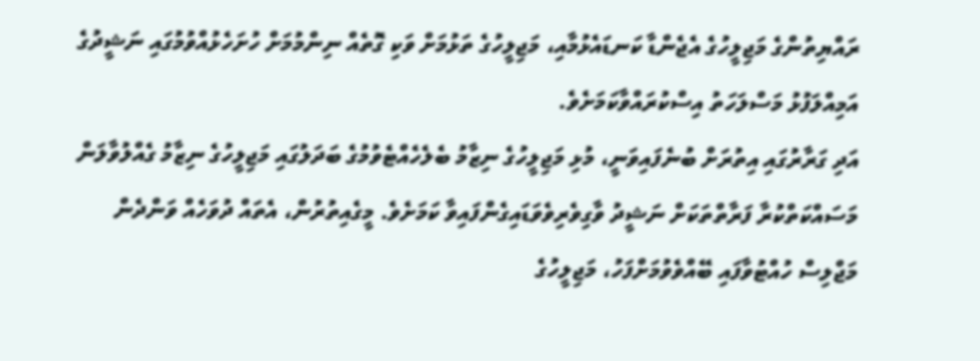ރައްޔިތުންގެ މަޖިލީހުގެ އެޖެންޑާ ކަނޑައެޅުމާއި، މަޖިލީހުގެ ތަޅުމަށް ވަކި ގޮތެއް ނިންމުމަށް ހުށަހެޅުއްވުމުގައި ނަޝީދުގެ އަމިއްލަފުޅު މަސްލަހަތު އިސްކުރައްވާކަމަށެވެ.
އަދި ގަރާރުގައި އިތުރަށް ބުނެފައިވަނީ، މުޅި މަޖިލީހުގެ ނިޒާމު ބެލެހެއްޓެވުމުގެ ބަދަލުގައި މަޖިލީހުގެ ނިޒާމު ގެއްލުވާލަން މަސައްކަތްކުރާ ފަރާތްތަކަށް ނަޝީދު ވާގިވެރިވެވަޑައިގެންފައިވާ ކަމަށެވެ. މީގެއިތުރުން، އެތައް ދުވަހެއް ވަންދެން މަޖްލިސް ހުއްޓުވާފައި ބޭއްވެވުމަށްފަހު، މަޖިލީހުގެ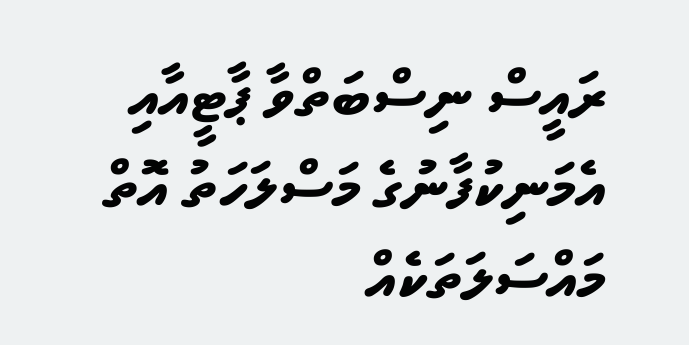ރައީސް ނިސްބަތްވާ ޕާޓީއާއި އެމަނިކުފާނުގެ މަސްލަހަތު އޮތް މައްސަލަތަކެއް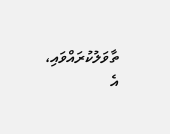ތާވަލުކުރައްވައި، އެ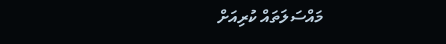މައްސަލަތައް ކުރިއަށް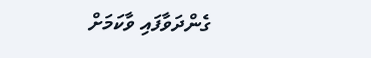ގެންދަވާފައި ވާކަމަށް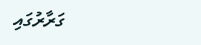ގަރާރުގައި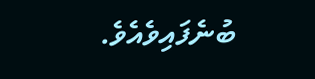ބުނެފައިވެއެވެ.